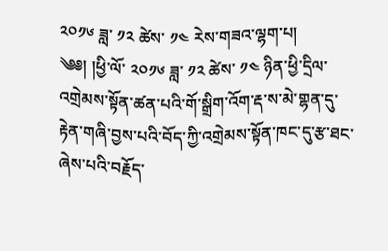༢༠༡༦ ཟླ་ ༡༢ ཚེས་ ༡༤ རེས་གཟའ་ལྷག་པ།
༄༅། །ཕྱི་ལོ་ ༢༠༡༦ ཟླ་ ༡༢ ཚེས་ ༡༤ ཉིན་ཕྱི་དྲིལ་འགྲེམས་སྟོན་ཚན་པའི་གོ་སྒྲིག་འོག་རྡ་ས་མེ་གྷན་དུ་རྟེན་གཞི་བྱས་པའི་བོད་ཀྱི་འགྲེམས་སྟོན་ཁང་དུ་རྩ་ཐང་ཞེས་པའི་བརྗོད་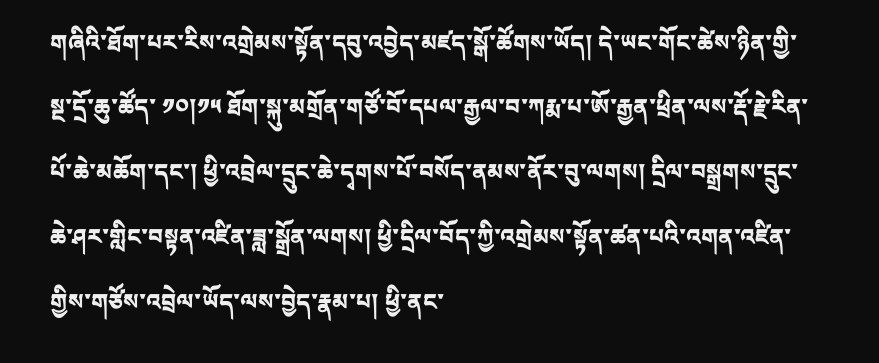གཞིའི་ཐོག་པར་རིས་འགྲེམས་སྟོན་དབུ་འབྱེད་མཛད་སྒོ་ཚོགས་ཡོད། དེ་ཡང་གོང་ཚེས་ཉིན་གྱི་སྔ་དྲོ་ཆུ་ཚོད་ ༡༠།༡༥ ཐོག་སྐུ་མགྲོན་གཙོ་བོ་དཔལ་རྒྱལ་བ་ཀརྨ་པ་ཨོ་རྒྱན་ཕྲིན་ལས་རྡོ་རྗེ་རིན་པོ་ཆེ་མཆོག་དང་། ཕྱི་འབྲེལ་དྲུང་ཆེ་དྭགས་པོ་བསོད་ནམས་ནོར་བུ་ལགས། དྲིལ་བསྒྲགས་དྲུང་ཆེ་ཤར་གླིང་བསྟན་འཛིན་ཟླ་སྒྲོན་ལགས། ཕྱི་དྲིལ་བོད་ཀྱི་འགྲེམས་སྟོན་ཚན་པའི་འགན་འཛིན་གྱིས་གཙོས་འབྲེལ་ཡོད་ལས་བྱེད་རྣམ་པ། ཕྱི་ནང་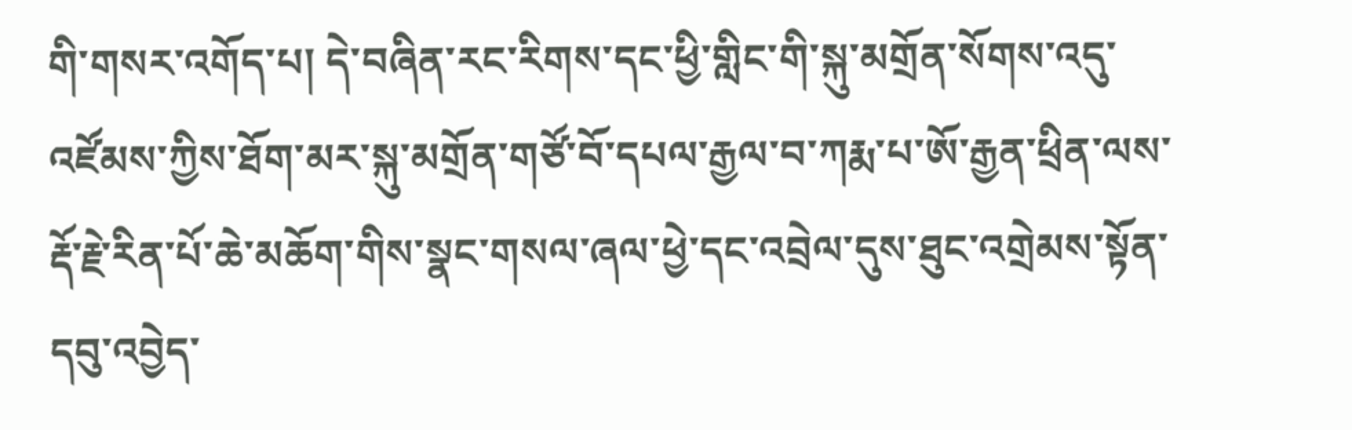གི་གསར་འགོད་པ། དེ་བཞིན་རང་རིགས་དང་ཕྱི་གླིང་གི་སྐུ་མགྲོན་སོགས་འདུ་འཛོམས་ཀྱིས་ཐོག་མར་སྐུ་མགྲོན་གཙོ་བོ་དཔལ་རྒྱལ་བ་ཀརྨ་པ་ཨོ་རྒྱན་ཕྲིན་ལས་རྡོ་རྗེ་རིན་པོ་ཆེ་མཆོག་གིས་སྣང་གསལ་ཞལ་ཕྱེ་དང་འབྲེལ་དུས་ཐུང་འགྲེམས་སྟོན་དབུ་འབྱེད་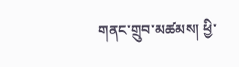གནང་གྲུབ་མཚམས། ཕྱི་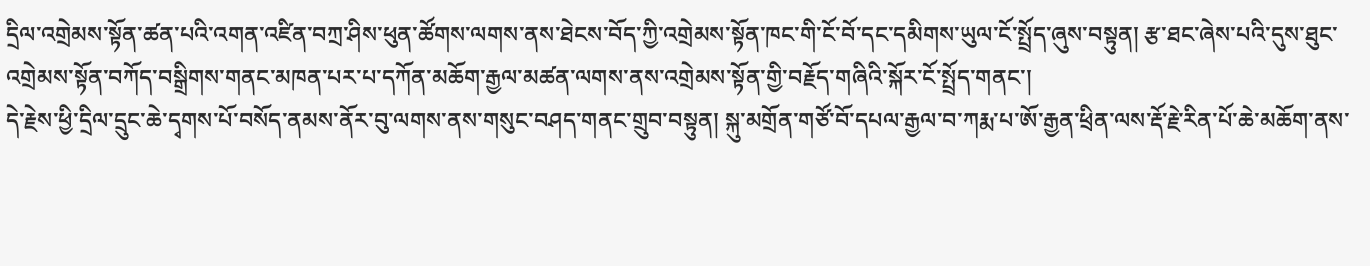དྲིལ་འགྲེམས་སྟོན་ཚན་པའི་འགན་འཛིན་བཀྲ་ཤིས་ཕུན་ཚོགས་ལགས་ནས་ཐེངས་བོད་ཀྱི་འགྲེམས་སྟོན་ཁང་གི་ངོ་བོ་དང་དམིགས་ཡུལ་ངོ་སྤྲོད་ཞུས་བསྟུན། རྩ་ཐང་ཞེས་པའི་དུས་ཐུང་འགྲེམས་སྟོན་བཀོད་བསྒྲིགས་གནང་མཁན་པར་པ་དཀོན་མཆོག་རྒྱལ་མཚན་ལགས་ནས་འགྲེམས་སྟོན་གྱི་བརྗོད་གཞིའི་སྐོར་ངོ་སྤྲོད་གནང་།
དེ་རྗེས་ཕྱི་དྲིལ་དྲུང་ཆེ་དྭགས་པོ་བསོད་ནམས་ནོར་བུ་ལགས་ནས་གསུང་བཤད་གནང་གྲུབ་བསྟུན། སྐུ་མགྲོན་གཙོ་བོ་དཔལ་རྒྱལ་བ་ཀརྨ་པ་ཨོ་རྒྱན་ཕྲིན་ལས་རྡོ་རྗེ་རིན་པོ་ཆེ་མཆོག་ནས་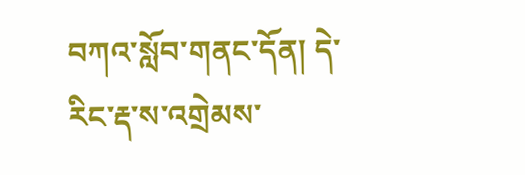བཀའ་སློབ་གནང་དོན། དེ་རིང་རྡ་ས་འགྲེམས་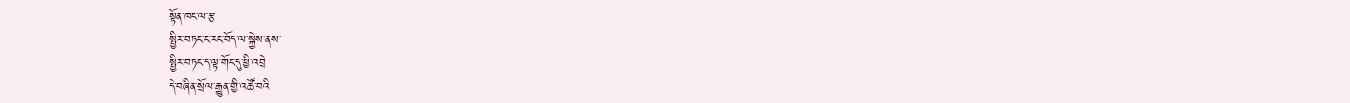སྟོན་ཁང་ལ་རྩ
སྤྱིར་བཏང་ང་རང་བོད་ལ་སྐྱེས་ནས་
སྤྱིར་བཏང་ད་ལྟ་གོང་དུ་ཕྱི་འབྲེ
དེ་བཞིན་སྲོལ་རྒྱུན་གྱི་འཚོ་བའི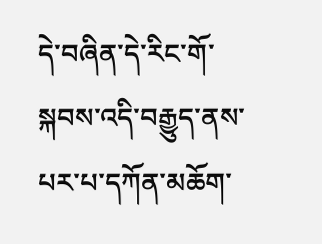དེ་བཞིན་དེ་རིང་གོ་སྐབས་འདི་བརྒྱུད་ནས་པར་པ་དཀོན་མཆོག་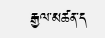རྒྱལ་མཚན་ད